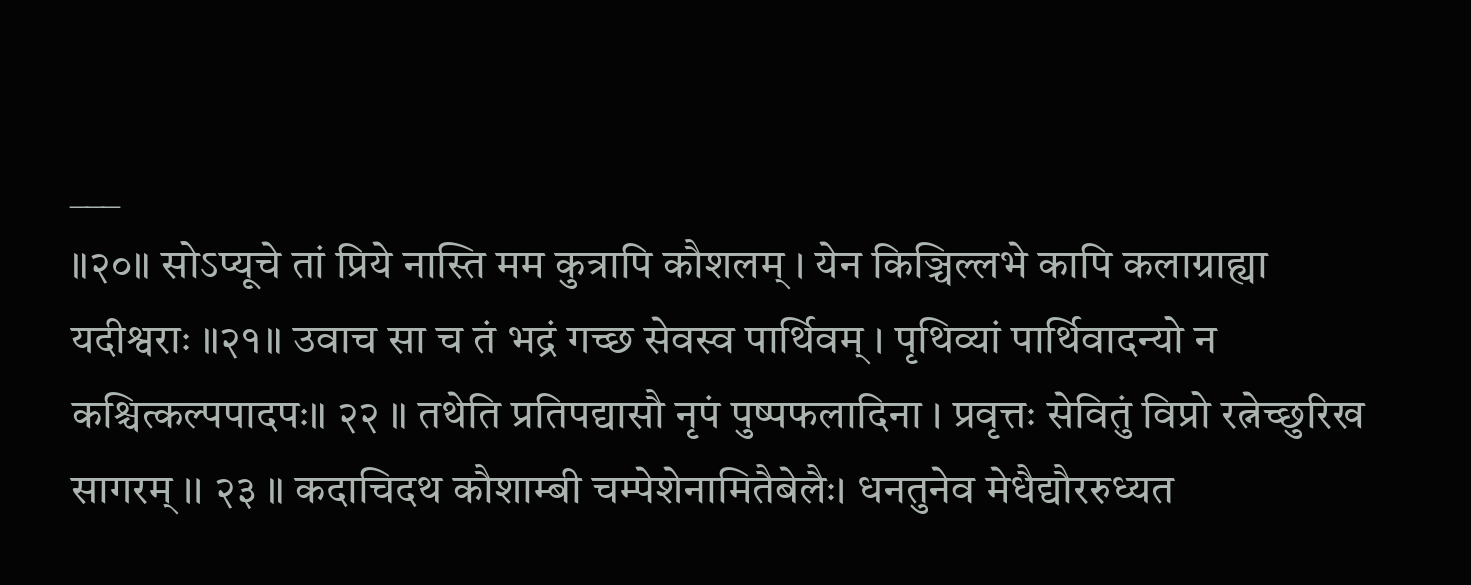___
॥२०॥ सोऽप्यूचे तां प्रिये नास्ति मम कुत्रापि कौशलम् । येन किञ्चिल्लभे कापि कलाग्राह्या यदीश्वराः ॥२१॥ उवाच सा च तं भद्रं गच्छ सेवस्व पार्थिवम् । पृथिव्यां पार्थिवादन्यो न कश्चित्कल्पपादपः॥ २२ ॥ तथेति प्रतिपद्यासौ नृपं पुष्पफलादिना । प्रवृत्तः सेवितुं विप्रो रत्नेच्छुरिख सागरम् ।। २३ ॥ कदाचिदथ कौशाम्बी चम्पेशेनामितैबेलैः। धनतुनेव मेधैद्यौररुध्यत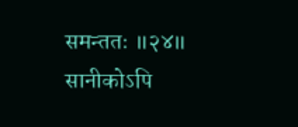समन्ततः ॥२४॥ सानीकोऽपि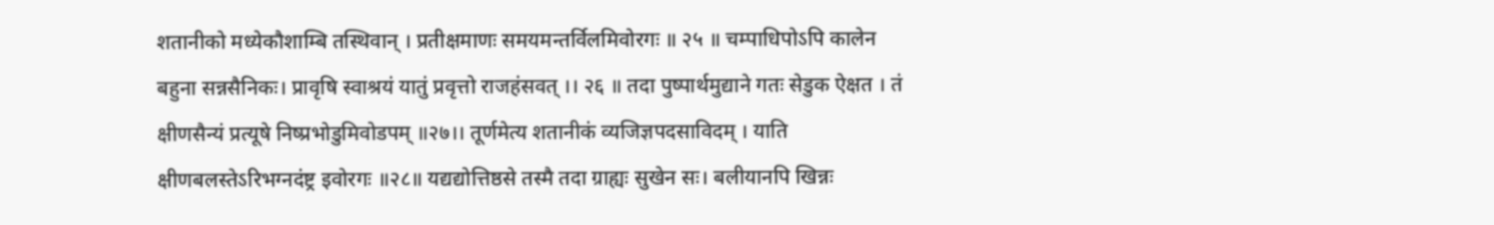शतानीको मध्येकौशाम्बि तस्थिवान् । प्रतीक्षमाणः समयमन्तर्विलमिवोरगः ॥ २५ ॥ चम्पाधिपोऽपि कालेन बहुना सन्नसैनिकः। प्रावृषि स्वाश्रयं यातुं प्रवृत्तो राजहंसवत् ।। २६ ॥ तदा पुष्पार्थमुद्याने गतः सेडुक ऐक्षत । तं क्षीणसैन्यं प्रत्यूषे निष्प्रभोडुमिवोडपम् ॥२७।। तूर्णमेत्य शतानीकं व्यजिज्ञपदसाविदम् । याति क्षीणबलस्तेऽरिभग्नदंष्ट्र इवोरगः ॥२८॥ यद्यद्योत्तिष्ठसे तस्मै तदा ग्राह्यः सुखेन सः। बलीयानपि खिन्नः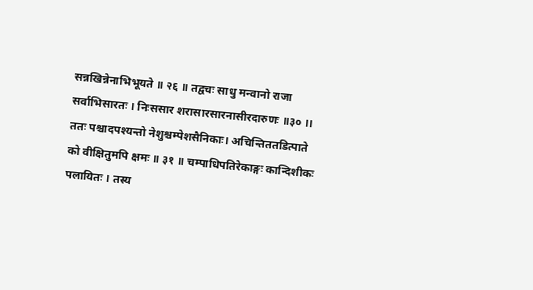सन्नखिन्नेनाभिभूयते ॥ २६ ॥ तद्वचः साधु मन्वानो राजा सर्वाभिसारतः । निःससार शरासारसारनासीरदारुणः ॥३० ।। ततः पश्चादपश्यन्तो नेशुश्चम्पेशसैनिकाः। अचिन्तिततडित्पाते को वीक्षितुमपि क्षमः ॥ ३१ ॥ चम्पाधिपतिरेकाङ्गः कान्दिशीकः पलायितः । तस्य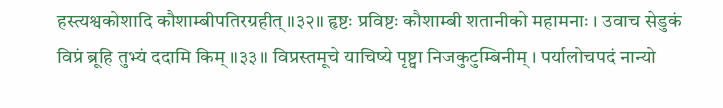हस्त्यश्वकोशादि कौशाम्बीपतिरग्रहीत् ॥३२॥ हृष्टः प्रविष्टः कौशाम्बी शतानीको महामनाः । उवाच सेडुकं विप्रं ब्रूहि तुभ्यं ददामि किम् ॥३३॥ विप्रस्तमूचे याचिष्ये पृष्ट्वा निजकुटुम्बिनीम् । पर्यालोचपदं नान्यो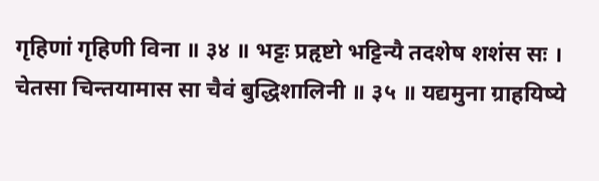गृहिणां गृहिणी विना ॥ ३४ ॥ भट्टः प्रहृष्टो भट्टिन्यै तदशेष शशंस सः । चेतसा चिन्तयामास सा चैवं बुद्धिशालिनी ॥ ३५ ॥ यद्यमुना ग्राहयिष्ये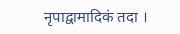नृपाद्वामादिकं तदा ।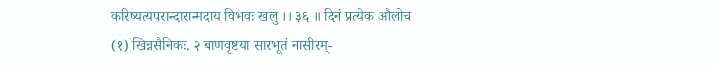करिष्यत्यपरान्दारान्मदाय विभवः खलु ।। ३६ ॥ दिनं प्रत्येक औलोच
(१) खिन्नसैनिकः. २ बाणवृष्टया सारभूतं नासीरम्-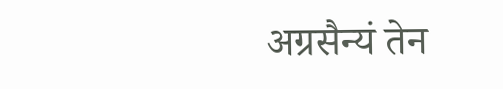अग्रसैन्यं तेन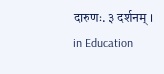दारुणः. ३ दर्शनम् ।
in Education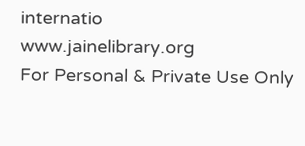internatio
www.jainelibrary.org
For Personal & Private Use Only